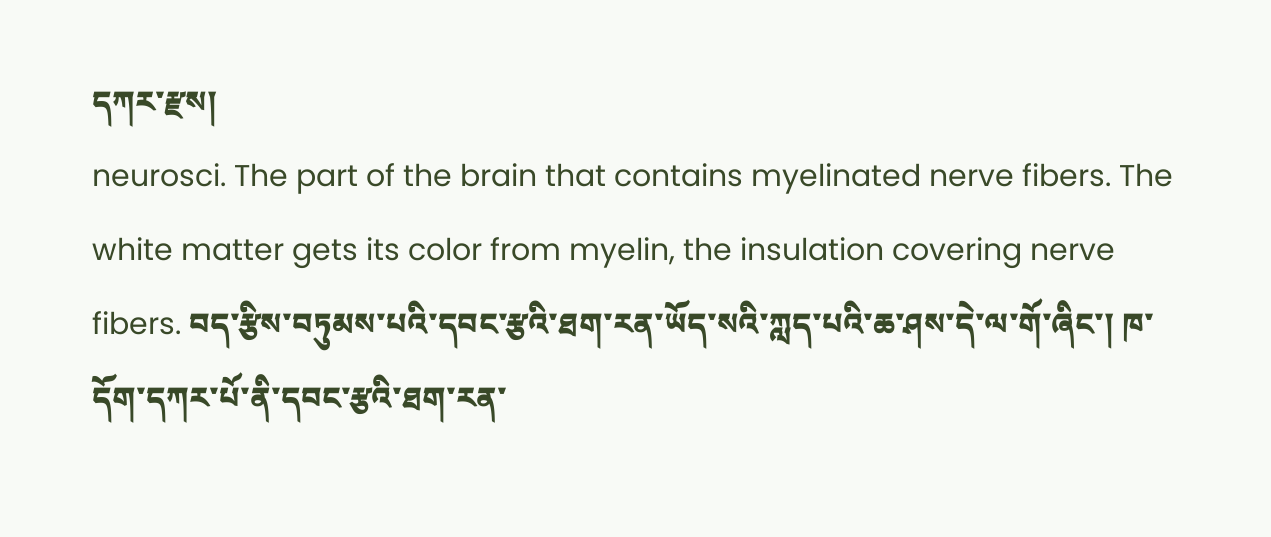དཀར་རྫས།
neurosci. The part of the brain that contains myelinated nerve fibers. The white matter gets its color from myelin, the insulation covering nerve fibers. བད་རྩིས་བཏུམས་པའི་དབང་རྩའི་ཐག་རན་ཡོད་སའི་ཀླད་པའི་ཆ་ཤས་དེ་ལ་གོ་ཞིང་། ཁ་དོག་དཀར་པོ་ནི་དབང་རྩའི་ཐག་རན་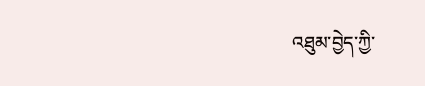འཐུམ་བྱེད་ཀྱི་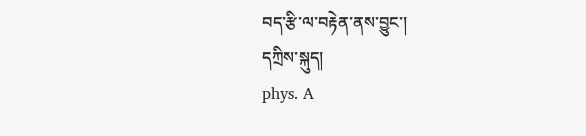བད་རྩི་ལ་བརྟེན་ནས་བྱུང་།
དཀྲིས་སྐུད།
phys. A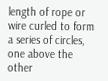length of rope or wire curled to form a series of circles, one above the other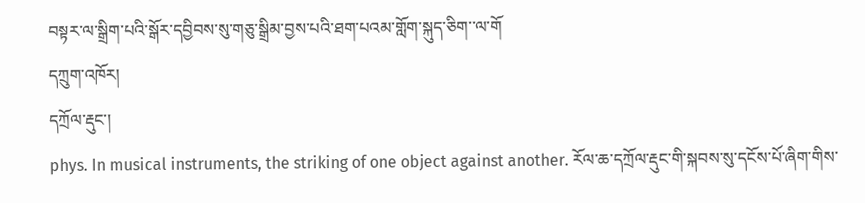བསྟར་ལ་སྒྲིག་པའི་སྒོར་དབྱིབས་སུ་གཅུ་སྒྲིམ་བྱས་པའི་ཐག་པའམ་གློག་སྐུད་ཅིག་་ལ་གོ
དཀྲུག་འཁོར།
དཀྲོལ་རྡུང་།
phys. In musical instruments, the striking of one object against another. རོལ་ཆ་དཀྲོལ་རྡུང་གི་སྐབས་སུ་དངོས་པོ་ཞིག་གིས་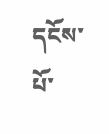དངོས་པོ་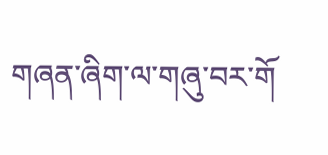གཞན་ཞིག་ལ་གཞུ་བར་གོ